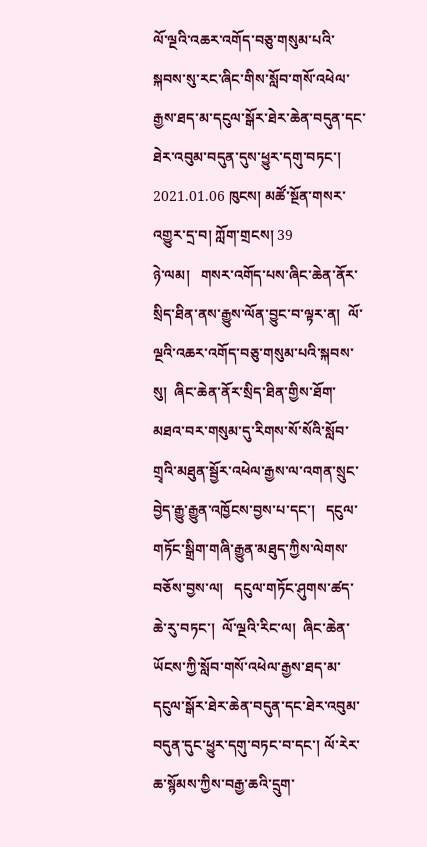ལོ་ལྔའི་འཆར་འགོད་བཅུ་གསུམ་པའི་སྐབས་སུ་རང་ཞིང་གིས་སློབ་གསོ་འཕེལ་རྒྱས་ཐད་མ་དངུལ་སྒོར་ཐེར་ཆེན་བདུན་དང་ཐེར་འབུམ་བདུན་དུས་ཕྱུར་དགུ་བཏང་།
2021.01.06 ཁུངས། མཚོ་སྔོན་གསར་འགྱུར་དྲ་བ། ཀློག་གྲངས། 39
ཉེ་ལམ།   གསར་འགོད་པས་ཞིང་ཆེན་ནོར་སྲིད་ཐིན་ནས་རྒྱུས་ལོན་བྱུང་བ་ལྟར་ན།  ལོ་ལྔའི་འཆར་འགོད་བཅུ་གསུམ་པའི་སྐབས་སུ།  ཞིང་ཆེན་ནོར་སྲིད་ཐིན་གྱིས་ཐོག་མཐའ་བར་གསུམ་དུ་རིགས་སོ་སོའི་སློབ་གྲྭའི་མཐུན་སྦྱོར་འཕེལ་རྒྱས་ལ་འགན་སྲུང་བྱེད་རྒྱུ་རྒྱུན་འཁྱོངས་བྱས་པ་དང་།   དངུལ་གཏོང་སྒྲིག་གཞི་རྒྱུན་མཐུད་ཀྱིས་ལེགས་བཅོས་བྱས་ལ།   དངུལ་གཏོང་ཤུགས་ཚད་ཆེ་རུ་བཏང་།  ལོ་ལྔའི་རིང་ལ།  ཞིང་ཆེན་ཡོངས་ཀྱི་སློབ་གསོ་འཕེལ་རྒྱས་ཐད་མ་དངུལ་སྒོར་ཐེར་ཆེན་བདུན་དང་ཐེར་འབུམ་བདུན་དུང་ཕྱུར་དགུ་བཏང་བ་དང་། ལོ་རེར་ཆ་སྙོམས་ཀྱིས་བརྒྱ་ཆའི་དྲུག་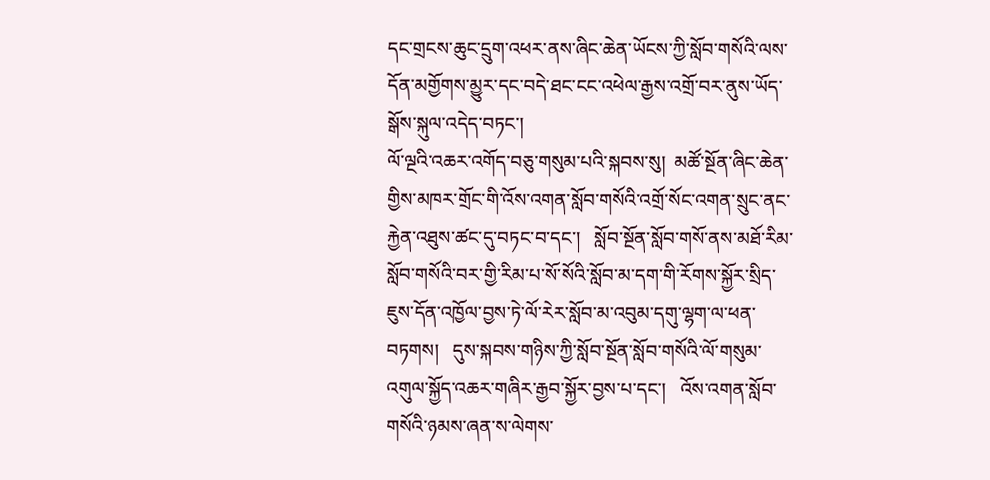དང་གྲངས་ཆུང་དྲུག་འཕར་ནས་ཞིང་ཆེན་ཡོངས་ཀྱི་སློབ་གསོའི་ལས་དོན་མགྱོགས་མྱུར་དང་བདེ་ཐང་ངང་འཕེལ་རྒྱས་འགྲོ་བར་ནུས་ཡོད་སྒོས་སྐུལ་འདེད་བཏང་།
ལོ་ལྔའི་འཆར་འགོད་བཅུ་གསུམ་པའི་སྐབས་སུ།  མཚོ་སྔོན་ཞིང་ཆེན་གྱིས་མཁར་གྲོང་གི་འོས་འགན་སློབ་གསོའི་འགྲོ་སོང་འགན་སྲུང་ནང་རྐྱེན་འཐུས་ཚང་དུ་བཏང་བ་དང་།   སློབ་སྔོན་སློབ་གསོ་ནས་མཐོ་རིམ་སློབ་གསོའི་བར་གྱི་རིམ་པ་སོ་སོའི་སློབ་མ་དག་གི་རོགས་སྐྱོར་སྲིད་ཇུས་དོན་འཁྱོལ་བྱས་ཏེ་ལོ་རེར་སློབ་མ་འབུམ་དགུ་ལྷག་ལ་ཕན་བཏགས།   དུས་སྐབས་གཉིས་ཀྱི་སློབ་སྔོན་སློབ་གསོའི་ལོ་གསུམ་འགུལ་སྐྱོད་འཆར་གཞིར་རྒྱབ་སྐྱོར་བྱས་པ་དང་།   འོས་འགན་སློབ་གསོའི་ཉམས་ཞན་ས་ལེགས་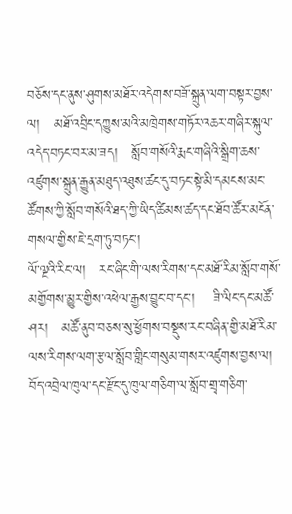བཅོས་དང་ནུས་ཤུགས་མཐོར་འདེགས་བཟོ་སྐྲུན་ལག་བསྟར་བྱས་ལ།   མཐོ་འབྲིང་དཀྱུས་མའི་མཁྲེགས་གཏོར་འཆར་གཞིར་སྐུལ་འདེད་བཏང་བར་མ་ཟད།   སློབ་གསོའི་རྨང་གཞིའི་སྒྲིག་ཆས་འཛུགས་སྐྲུན་རྒྱུན་མཐུད་འཐུས་ཚང་དུ་བཏང་སྟེ་མི་དམངས་མང་ཚོགས་ཀྱི་སློབ་གསོའི་ཐད་ཀྱི་ཡིད་ཚིམས་ཚད་དང་ཐོབ་ཚོར་མངོན་གསལ་གྱིས་ཇེ་དྲག་ཏུ་བཏང་།
ལོ་ལྔའི་རིང་ལ།   རང་ཞིང་གི་ལས་རིགས་དང་མཐོ་རིམ་སློབ་གསོ་མགྱོགས་མྱུར་གྱིས་འཕེལ་རྒྱས་བྱུང་བ་དང་།    ཟི་ལིང་དང་མཚོ་ཤར།   མཚོ་ནུབ་བཅས་སུ་ཕྱོགས་བསྡུས་རང་བཞིན་གྱི་མཐོ་རིམ་ལས་རིགས་ལག་རྩལ་སློབ་གླིང་གསུམ་གསར་འཛུགས་བྱས་ལ།    བོད་འབྲེལ་ཁུལ་དང་རྫོང་དུ་ཁུལ་གཅིག་ལ་སློབ་གྲྭ་གཅིག་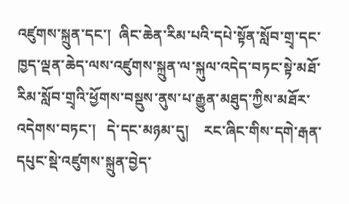འཛུགས་སྐྲུན་དང་།  ཞིང་ཆེན་རིམ་པའི་དཔེ་སྟོན་སློབ་གྲྭ་དང་ཁྱད་ལྡན་ཆེད་ལས་འཛུགས་སྐྲུན་ལ་སྐུལ་འདེད་བཏང་སྟེ་མཐོ་རིམ་སློབ་གྲྭའི་ཕྱོགས་བསྡུས་ནུས་པ་རྒྱུན་མཐུད་ཀྱིས་མཐོར་འདེགས་བཏང་།   དེ་དང་མཉམ་དུ།    རང་ཞིང་གིས་དགེ་རྒན་དཔུང་སྡེ་འཛུགས་སྐྲུན་བྱེད་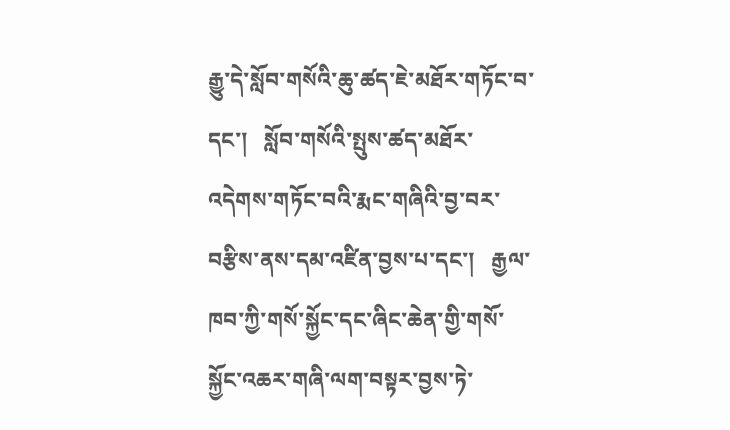རྒྱུ་དེ་སློབ་གསོའི་ཆུ་ཚད་ཇེ་མཐོར་གཏོང་བ་དང་།   སློབ་གསོའི་སྤུས་ཚད་མཐོར་འདེགས་གཏོང་བའི་རྨང་གཞིའི་བྱ་བར་བརྩིས་ནས་དམ་འཛིན་བྱས་པ་དང་།   རྒྱལ་ཁབ་ཀྱི་གསོ་སྐྱོང་དང་ཞིང་ཆེན་གྱི་གསོ་སྐྱོང་འཆར་གཞི་ལག་བསྟར་བྱས་ཏེ་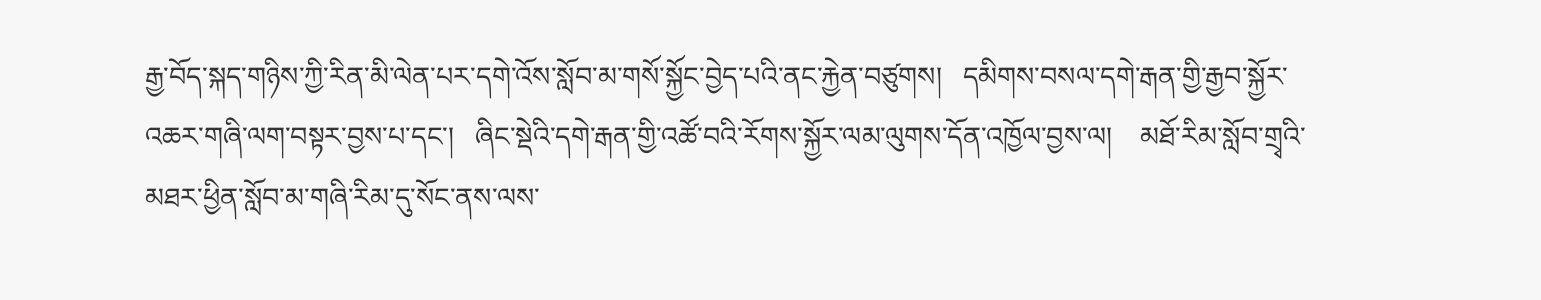རྒྱ་བོད་སྐད་གཉིས་ཀྱི་རིན་མི་ལེན་པར་དགེ་འོས་སློབ་མ་གསོ་སྐྱོང་བྱེད་པའི་ནང་རྐྱེན་བཙུགས།   དམིགས་བསལ་དགེ་རྒན་གྱི་རྒྱབ་སྐྱོར་འཆར་གཞི་ལག་བསྟར་བྱས་པ་དང་།   ཞིང་སྡེའི་དགེ་རྒན་གྱི་འཚོ་བའི་རོགས་སྐྱོར་ལམ་ལུགས་དོན་འཁྱོལ་བྱས་ལ།    མཐོ་རིམ་སློབ་གྲྭའི་མཐར་ཕྱིན་སློབ་མ་གཞི་རིམ་དུ་སོང་ནས་ལས་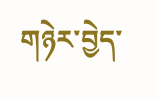གཉེར་བྱེད་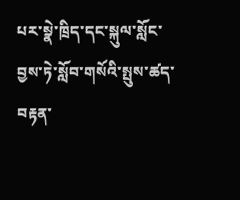པར་སྣེ་ཁྲིད་དང་སྐུལ་སློང་བྱས་ཏེ་སློབ་གསོའི་སྤུས་ཚད་བརྟན་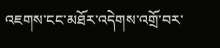འཇགས་ངང་མཐོར་འདེགས་འགྲོ་བར་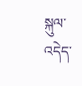སྐུལ་འདེད་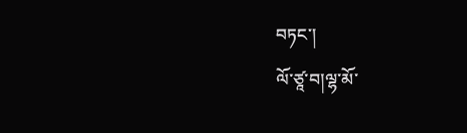བཏང་།
ལོ་ཙཱ་བ།ལྷ་མོ་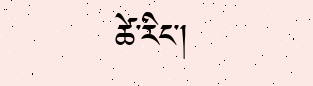ཚེ་རིང་།